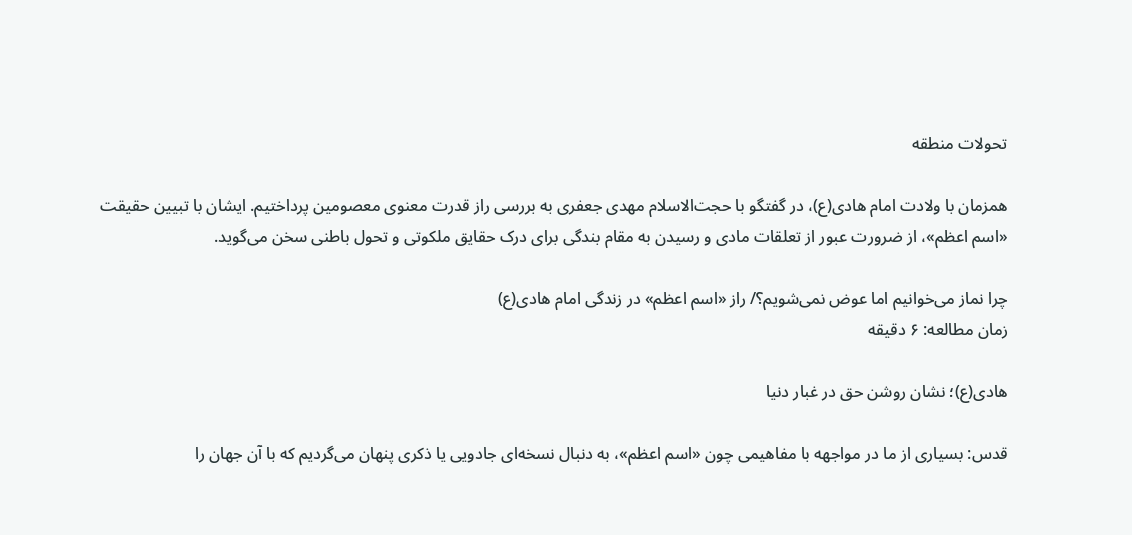تحولات منطقه

همزمان با ولادت امام هادی(ع)، در گفتگو با حجت‌الاسلام مهدی جعفری به بررسی راز قدرت معنوی معصومین پرداختیم. ایشان با تبیین حقیقت «اسم اعظم»، از ضرورت عبور از تعلقات مادی و رسیدن به مقام بندگی برای درک حقایق ملکوتی و تحول باطنی سخن می‌گوید.

چرا نماز می‌خوانیم اما عوض نمی‌شویم؟/ راز «اسم اعظم» در زندگی امام هادی(ع)
زمان مطالعه: ۶ دقیقه

هادی(ع)؛ نشان روشن حق در غبار دنیا

قدس: بسیاری از ما در مواجهه با مفاهیمی چون «اسم اعظم»، به دنبال نسخه‌ای جادویی یا ذکری پنهان می‌گردیم که با آن جهان را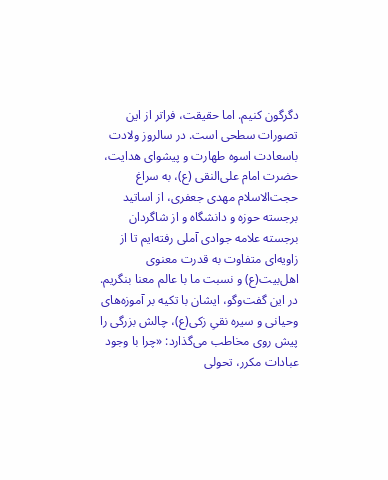دگرگون کنیم. اما حقیقت، فراتر از این تصورات سطحی است. در سالروز ولادت باسعادت اسوه طهارت و پیشوای هدایت، حضرت امام علی‌النقی (ع)، به سراغ حجت‌الاسلام مهدی جعفری، از اساتید برجسته حوزه و دانشگاه و از شاگردان برجسته علامه جوادی آملی رفته‌ایم تا از زاویه‌ای متفاوت به قدرت معنوی اهل‌بیت(ع) و نسبت ما با عالم معنا بنگریم. در این گفت‌وگو، ایشان با تکیه بر آموزه‌های وحیانی و سیره نقیِ زکی(ع)، چالش بزرگی را پیش روی مخاطب می‌گذارد: «چرا با وجود عبادات مکرر، تحولی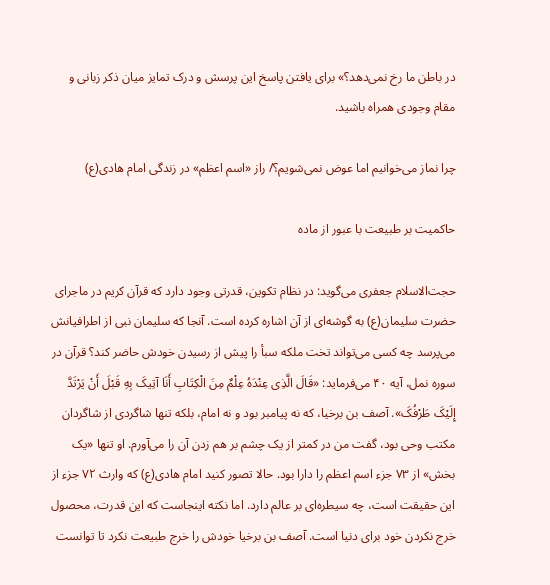در باطن ما رخ نمی‌دهد؟» برای یافتن پاسخ این پرسش و درک تمایز میان ذکر زبانی و مقام وجودی همراه باشید.

چرا نماز می‌خوانیم اما عوض نمی‌شویم؟/ راز «اسم اعظم» در زندگی امام هادی(ع)

حاکمیت بر طبیعت با عبور از ماده

حجت‌الاسلام جعفری می‌گوید: در نظام تکوین، قدرتی وجود دارد که قرآن کریم در ماجرای حضرت سلیمان(ع) به گوشه‌ای از آن اشاره کرده است. آنجا که سلیمان نبی از اطرافیانش می‌پرسد چه کسی می‌تواند تخت ملکه سبأ را پیش از رسیدن خودش حاضر کند؟ قرآن در سوره نمل، آیه ۴۰ می‌فرماید: «قَالَ الَّذِی عِنْدَهُ عِلْمٌ مِنَ الْکِتَابِ أَنَا آتِیکَ بِهِ قَبْلَ أَنْ یَرْتَدَّ إِلَیْکَ طَرْفُکَ». آصف بن برخیا، که نه پیامبر بود و نه امام، بلکه تنها شاگردی از شاگردان مکتب وحی بود، گفت من در کمتر از یک چشم بر هم زدن آن را می‌آورم. او تنها «یک بخش» از ۷۳ جزء اسم اعظم را دارا بود. حالا تصور کنید امام هادی(ع) که وارث ۷۲ جزء از این حقیقت است، چه سیطره‌ای بر عالم دارد. اما نکته اینجاست که این قدرت، محصول خرج نکردن خود برای دنیا است. آصف بن برخیا خودش را خرج طبیعت نکرد تا توانست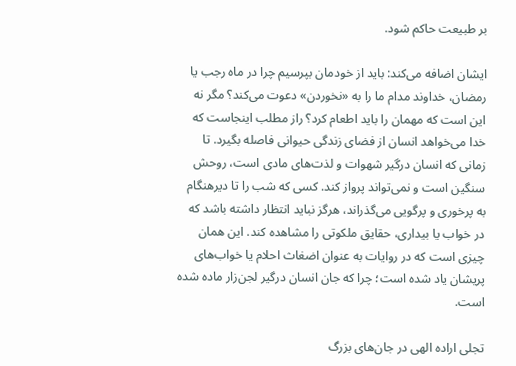بر طبیعت حاکم شود.

ایشان اضافه می‌کند: باید از خودمان بپرسیم چرا در ماه رجب یا رمضان، خداوند مدام ما را به «نخوردن» دعوت می‌کند؟ مگر نه این است که مهمان را باید اطعام کرد؟ راز مطلب اینجاست که خدا می‌خواهد انسان از فضای زندگی حیوانی فاصله بگیرد. تا زمانی که انسان درگیر شهوات و لذت‌های مادی است، روحش سنگین است و نمی‌تواند پرواز کند. کسی که شب را تا دیرهنگام به پرخوری و پرگویی می‌گذراند، هرگز نباید انتظار داشته باشد که در خواب یا بیداری، حقایق ملکوتی را مشاهده کند. این همان چیزی است که در روایات به عنوان اضغاث احلام یا خواب‌های پریشان یاد شده است؛ چرا که جان انسان درگیر لجن‌زار ماده شده است.

تجلی اراده الهی در جان‌های بزرگ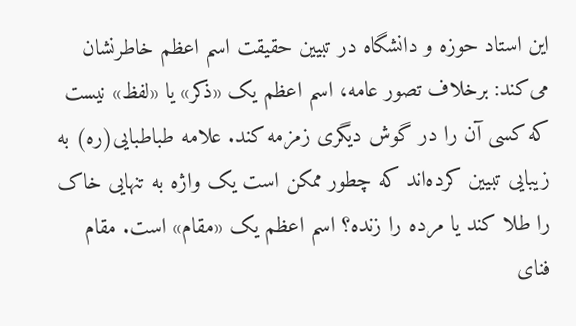این استاد حوزه و دانشگاه در تبیین حقیقت اسم اعظم خاطرنشان می‌کند: برخلاف تصور عامه، اسم اعظم یک «ذکر» یا «لفظ» نیست که کسی آن را در گوش دیگری زمزمه کند. علامه طباطبایی(ره) به زیبایی تبیین کرده‌اند که چطور ممکن است یک واژه به تنهایی خاک را طلا کند یا مرده را زنده؟ اسم اعظم یک «مقام» است. مقام فنای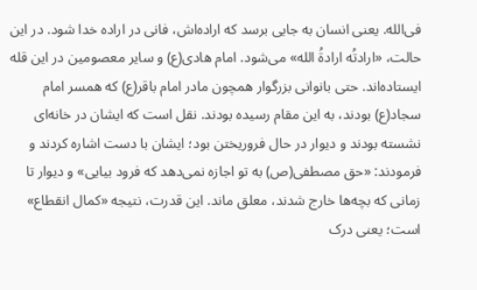فی‌الله. یعنی انسان به جایی برسد که اراده‌اش، فانی در اراده خدا شود. در این حالت، «ارادتُه ارادةُ الله» می‌شود. امام هادی(ع) و سایر معصومین در این قله ایستاده‌اند. حتی بانوانی بزرگوار همچون مادر امام باقر(ع) که همسر امام سجاد(ع) بودند، به این مقام رسیده بودند. نقل است که ایشان در خانه‌ای نشسته بودند و دیوار در حال فروریختن بود؛ ایشان با دست اشاره کردند و فرمودند: «حق مصطفی(ص) به تو اجازه نمی‌دهد که فرود بیایی» و دیوار تا زمانی که بچه‌ها خارج شدند، معلق ماند. این قدرت، نتیجه «کمال انقطاع» است؛ یعنی درک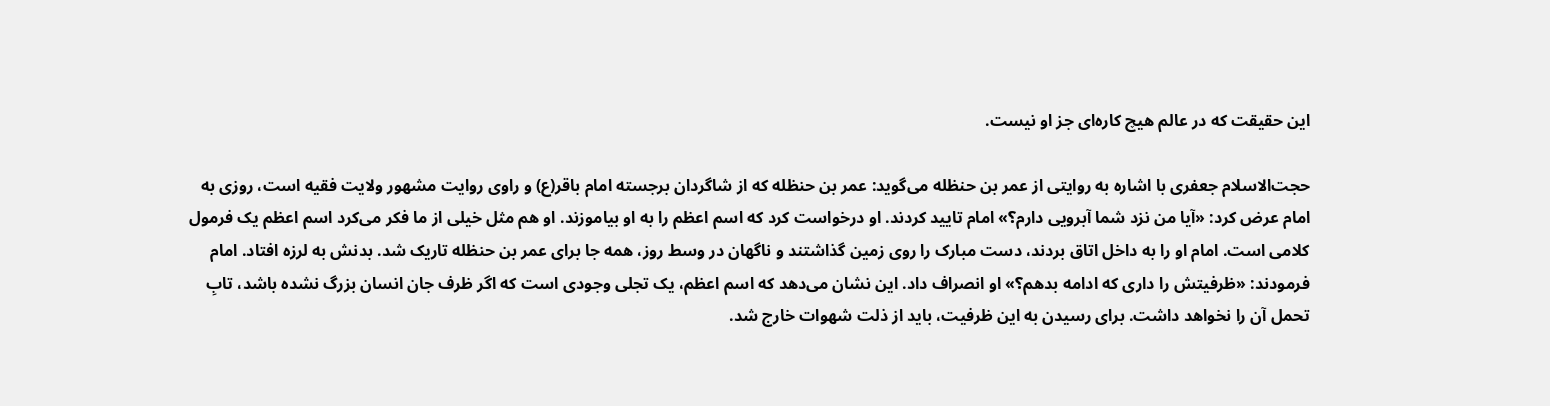این حقیقت که در عالم هیچ کاره‌ای جز او نیست.

حجت‌الاسلام جعفری با اشاره به روایتی از عمر بن حنظله می‌گوید: عمر بن حنظله که از شاگردان برجسته امام باقر(ع) و راوی روایت مشهور ولایت فقیه است، روزی به امام عرض کرد: «آیا من نزد شما آبرویی دارم؟» امام تایید کردند. او درخواست کرد که اسم اعظم را به او بیاموزند. او هم مثل خیلی از ما فکر می‌کرد اسم اعظم یک فرمول کلامی است. امام او را به داخل اتاق بردند، دست مبارک را روی زمین گذاشتند و ناگهان در وسط روز، همه جا برای عمر بن حنظله تاریک شد. بدنش به لرزه افتاد. امام فرمودند: «ظرفیتش را داری که ادامه بدهم؟» او انصراف داد. این نشان می‌دهد که اسم اعظم، یک تجلی وجودی است که اگر ظرف جان انسان بزرگ نشده باشد، تابِ تحمل آن را نخواهد داشت. برای رسیدن به این ظرفیت، باید از ذلت شهوات خارج شد.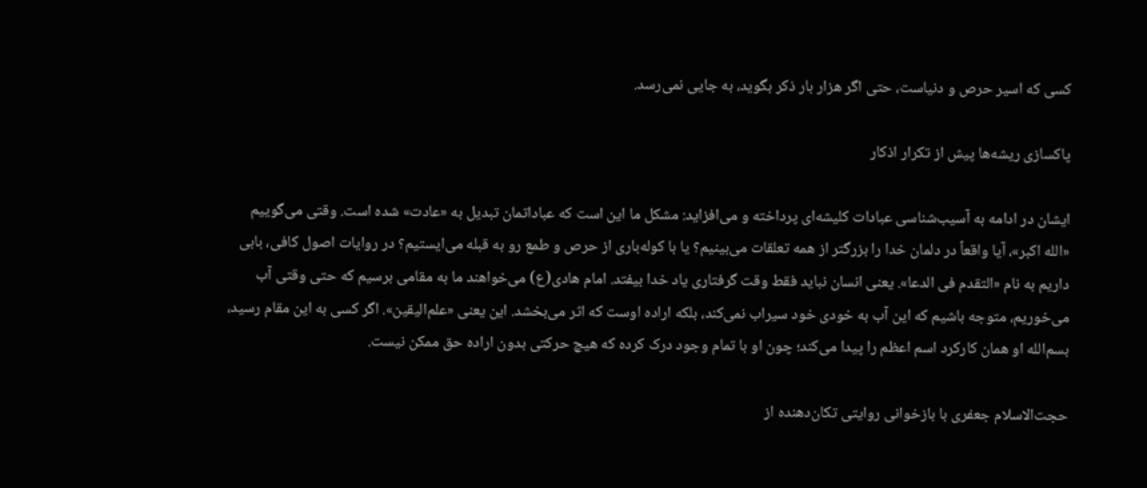کسی که اسیر حرص و دنیاست، حتی اگر هزار بار ذکر بگوید، به جایی نمی‌رسد.

پاکسازی ریشه‌ها پیش از تکرار اذکار

ایشان در ادامه به آسیب‌شناسی عبادات کلیشه‌ای پرداخته و می‌افزاید: مشکل ما این است که عباداتمان تبدیل به «عادت» شده است. وقتی می‌گوییم «الله اکبر»، آیا واقعاً در دلمان خدا را بزرگتر از همه تعلقات می‌بینیم؟ یا با کوله‌باری از حرص و طمع رو به قبله می‌ایستیم؟ در روایات اصول کافی، بابی داریم به نام «التقدم فی الدعا». یعنی انسان نباید فقط وقت گرفتاری یاد خدا بیفتد. امام هادی(ع) می‌خواهند ما به مقامی برسیم که حتی وقتی آب می‌خوریم، متوجه باشیم که این آب به خودی خود سیراب نمی‌کند، بلکه اراده اوست که اثر می‌بخشد. این یعنی «علم‌الیقین». اگر کسی به این مقام رسید، بسم‌الله او همان کارکرد اسم اعظم را پیدا می‌کند؛ چون او با تمام وجود درک کرده که هیچ حرکتی بدون اراده حق ممکن نیست.

حجت‌الاسلام جعفری با بازخوانی روایتی تکان‌دهنده از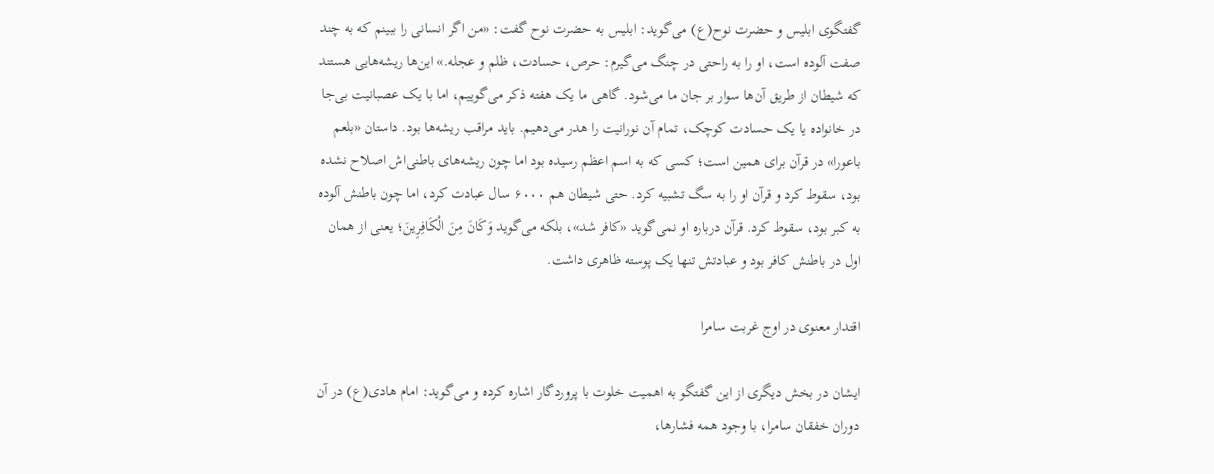گفتگوی ابلیس و حضرت نوح(ع) می‌گوید: ابلیس به حضرت نوح گفت: «من اگر انسانی را ببینم که به چند صفت آلوده است، او را به راحتی در چنگ می‌گیرم: حرص، حسادت، ظلم و عجله.» این‌ها ریشه‌هایی هستند که شیطان از طریق آن‌ها سوار بر جان ما می‌شود. گاهی ما یک هفته ذکر می‌گوییم، اما با یک عصبانیت بی‌جا در خانواده یا یک حسادت کوچک، تمام آن نورانیت را هدر می‌دهیم. باید مراقب ریشه‌ها بود. داستان «بلعم باعورا» در قرآن برای همین است؛ کسی که به اسم اعظم رسیده بود اما چون ریشه‌های باطنی‌اش اصلاح نشده بود، سقوط کرد و قرآن او را به سگ تشبیه کرد. حتی شیطان هم ۶۰۰۰ سال عبادت کرد، اما چون باطنش آلوده به کبر بود، سقوط کرد. قرآن درباره او نمی‌گوید «کافر شد»، بلکه می‌گوید وَکَانَ مِنَ الْکَافِرِینَ؛ یعنی از همان اول در باطنش کافر بود و عبادتش تنها یک پوسته ظاهری داشت.

اقتدار معنوی در اوج غربت سامرا

ایشان در بخش دیگری از این گفتگو به اهمیت خلوت با پروردگار اشاره کرده و می‌گوید: امام هادی(ع) در آن دوران خفقان سامرا، با وجود همه فشارها،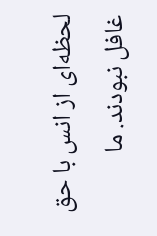لحظه‌ای از انس با حق غافل نبودند. ما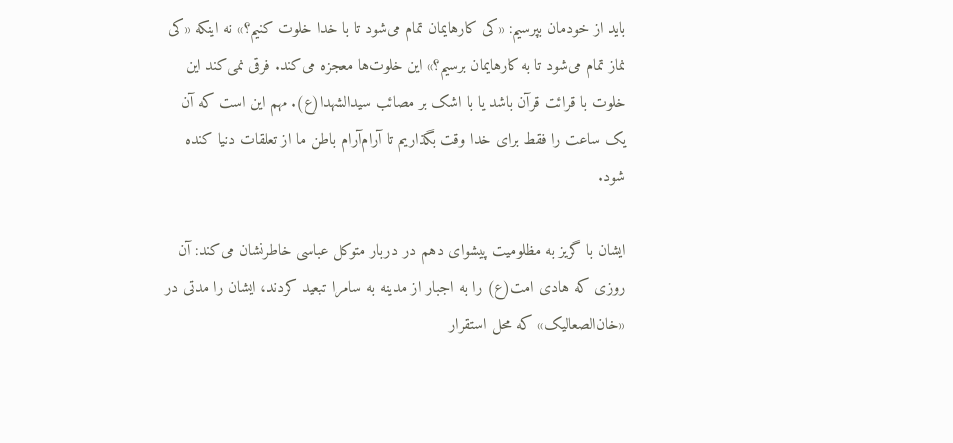باید از خودمان بپرسیم: «کی کارهایمان تمام می‌شود تا با خدا خلوت کنیم؟» نه اینکه «کی نماز تمام می‌شود تا به کارهایمان برسیم؟» این خلوت‌ها معجزه می‌کند. فرقی نمی‌کند این خلوت با قرائت قرآن باشد یا با اشک بر مصائب سیدالشهدا(ع). مهم این است که آن یک ساعت را فقط برای خدا وقت بگذاریم تا آرام‌آرام باطن ما از تعلقات دنیا کنده شود.

ایشان با گریز به مظلومیت پیشوای دهم در دربار متوکل عباسی خاطرنشان می‌کند: آن روزی که هادی امت(ع) را به اجبار از مدینه به سامرا تبعید کردند، ایشان را مدتی در «خان‌الصعالیک» که محل استقرار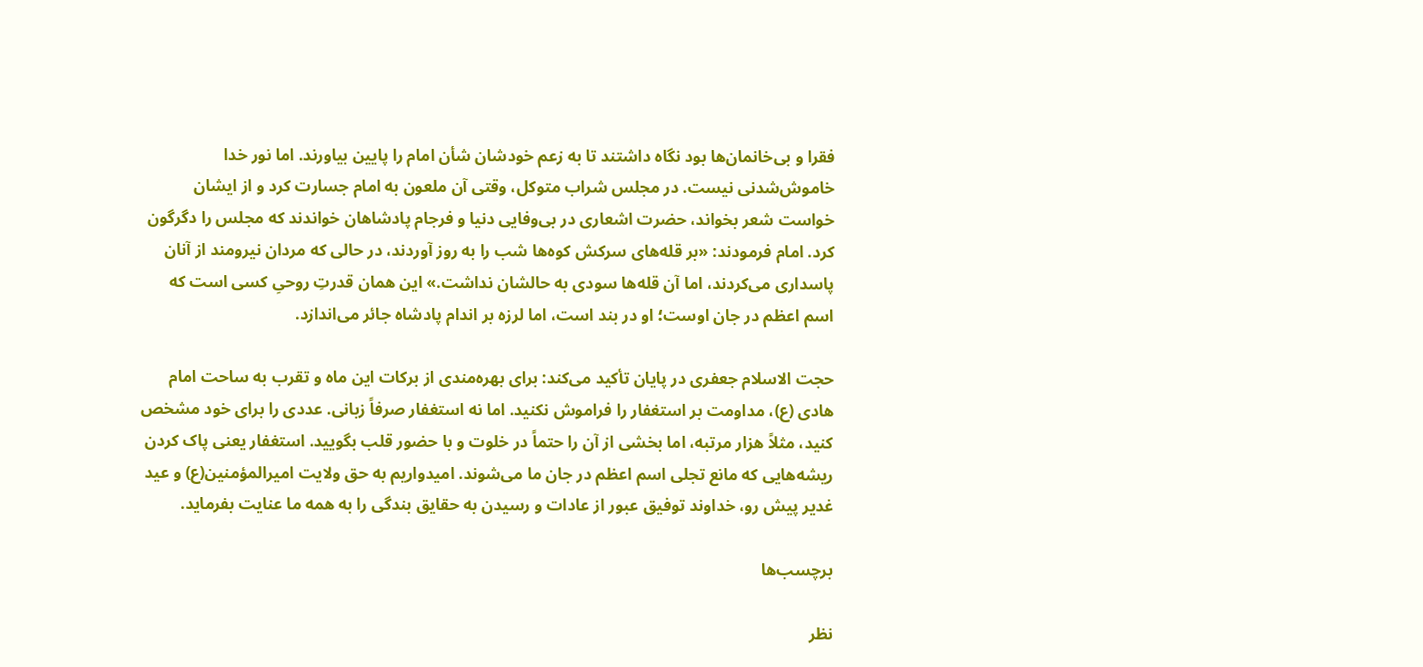فقرا و بی‌خانمان‌ها بود نگاه داشتند تا به زعم خودشان شأن امام را پایین بیاورند. اما نور خدا خاموش‌شدنی نیست. در مجلس شراب متوکل، وقتی آن ملعون به امام جسارت کرد و از ایشان خواست شعر بخواند، حضرت اشعاری در بی‌وفایی دنیا و فرجام پادشاهان خواندند که مجلس را دگرگون کرد. امام فرمودند: «بر قله‌های سرکش کوه‌ها شب را به روز آوردند، در حالی که مردان نیرومند از آنان پاسداری می‌کردند، اما آن قله‌ها سودی به حالشان نداشت.» این همان قدرتِ روحیِ کسی است که اسم اعظم در جان اوست؛ او در بند است، اما لرزه بر اندام پادشاه جائر می‌اندازد.

حجت الاسلام جعفری در پایان تأکید می‌کند: برای بهره‌مندی از برکات این ماه و تقرب به ساحت امام هادی (ع)، مداومت بر استغفار را فراموش نکنید. اما نه استغفار صرفاً زبانی. عددی را برای خود مشخص کنید، مثلاً هزار مرتبه، اما بخشی از آن را حتماً در خلوت و با حضور قلب بگویید. استغفار یعنی پاک کردن ریشه‌هایی که مانع تجلی اسم اعظم در جان ما می‌شوند. امیدواریم به حق ولایت امیرالمؤمنین(ع) و عید غدیر پیش رو، خداوند توفیق عبور از عادات و رسیدن به حقایق بندگی را به همه ما عنایت بفرماید.

برچسب‌ها

نظر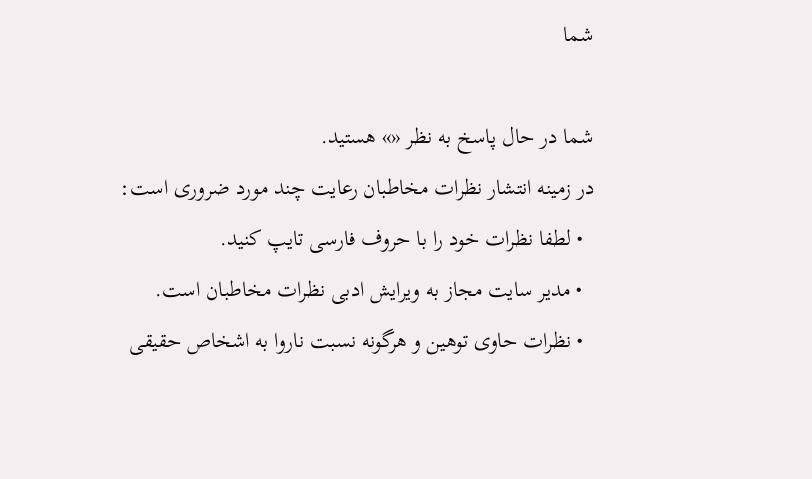شما

شما در حال پاسخ به نظر «» هستید.
در زمینه انتشار نظرات مخاطبان رعایت چند مورد ضروری است:
  • لطفا نظرات خود را با حروف فارسی تایپ کنید.
  • مدیر سایت مجاز به ویرایش ادبی نظرات مخاطبان است.
  • نظرات حاوی توهین و هرگونه نسبت ناروا به اشخاص حقیقی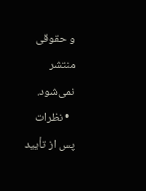و حقوقی منتشر نمی‌شود.
  • نظرات پس از تأیید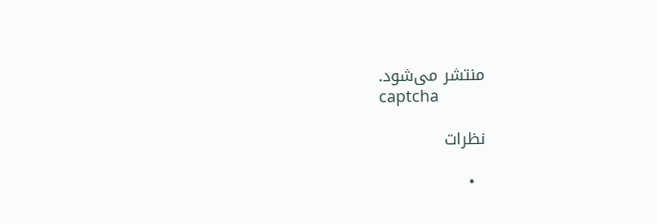منتشر می‌شود.
captcha

نظرات

  •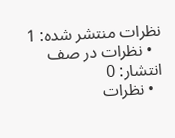نظرات منتشر شده: 1
  • نظرات در صف انتشار: 0
  • نظرات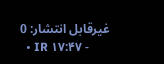غیرقابل انتشار: 0
  • IR ۱۷:۴۷ -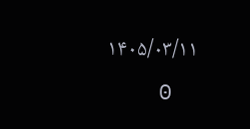۱۴۰۵/۰۳/۱۱
    0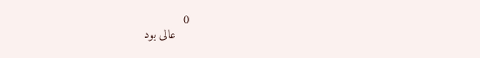0
    عالی بود